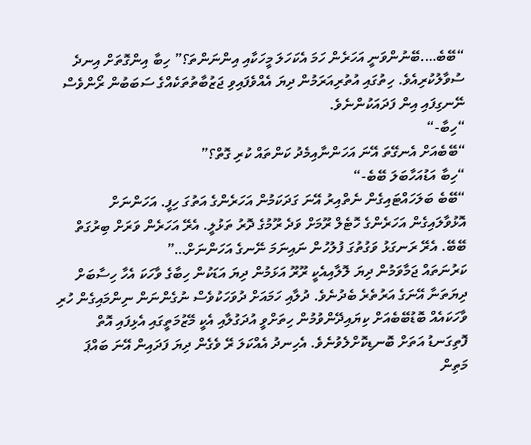“ބޭބެ….ބޭނުންވަނީ އަހަރެން ހަމަ އެކަހަލަ މީހަކާއި އިންނަންތަ؟” ހިބާ އިންގޮތަށް އިނދެ ސުވާލުކުރިއެވެ. ހިތުގައި އުތުރިއަރަމުން ދިޔަ އެއްވެފައިވި ޖަޒުބާތުތަކެއްގެ ސަބަބުން ރޯންވެސް ނޭނގިފައި އިން ފަދައަކުންނެވެ.
“ހިބާ-“
“ބޭބެއަށް އެނގޭތަ އޭނަ އަހަންނާއިމެދު ކަންތައް ކުރި ގޮތް؟”
“ހިބާ އަޑުއަހާބަލަ ބޭބެ-“
“ބޭބެ ބަލަހައްޓައިގެން ނެތްއިރު އޭނަ ގަދަކަމުން އަހަރެންގެ އަތުގަ ހިފީ. އަހަންނަށް އޮޅުވާލައިގެން އަހަރެންގެ ހޮޓެލް ރޫމަށް ވަދެ ރޫމުގެ ދޮރު ތަޅުލީ. އެރޭ އަހަރެން ވަރަށް ބިރުގަތް ބޭބޭ. އެރޭ ރަނގަޅު ވަގުތުގަ ފުލުހުން ނައިނަމަ ނޭނގެ އަހަންނަށް…”
ކަރުނަތައް ޖަމާވަމުން ދިޔަ ލޮލާއިއެކީ ރޫރޫ އަޅަމުން ދިޔަ އަޑަކުން ހިބާގެ ވާހަކަ އެހާ ހިސާބަށް ދިޔަތަނާ އޭނަގެ އަރުތެރެ ބެދުނެވެ. ދުލާއި ހަމައަށް ދުވަހަކުވެސް ނުގެންނަން ނިންމައިގެން ހުރި ވާހަކައެއް ބޮޑުބޭބެއަށް ކިޔައިދޭންވުމުން ހިތަށްވީ އުދަގުލާއި އެކީ މޭޒުމަތީގައި އެޅިފައި އޮތް ފޮތިގަނޑު އަތަށް ބޮނޑިކޮށްލެވުނެވެ. އެހިނދު އެއްކަލަ ރޭ ވެގެން ދިޔަ ފަދައިން އޭނަ ބައްޕަ މަތިން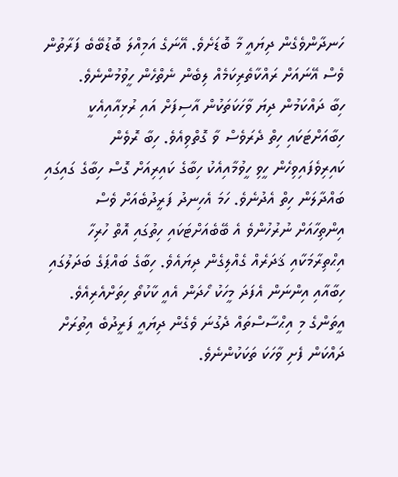ހަނދާންވެގެން ދިޔައީ މާ ބޮޑަށެވެ. އޭނަގެ އަމިއްލަ ބޮޑުބޭބެ ފަރާތުން ވެސް އޭނައަށް ރައްކާތެރިކަމެއް ލިބެން ނެތްހެން ހީވުމުންނެވެ.
ހިބާ ދައްކަމުން ދިޔަ ވާހަކަތަކުން އާސިފަށް އައި ރުޅިއާއިއެކީ ހިބާއަށްޓަކައި ހިތް ދެރަވެސް ވާ ގޮތްވިއެވެ. ހިބާ ރޮވެން ކައިރިވެފައިވިހެން ހީވި ހީވުމާއިއެކު ހިބާގެ ކައިރިއަށް ގޮސް ހިބާގެ ގައިގައި ބައްދާލަން ހިތް އެދުނެވެ. ހަމަ އެހިނދު ފަރީދުބެއަށް ވެސް އިންތިހާއަށް ނުރުހުންވެ އެ ބޭބެއަށްޓަކައި ހިތުގައި އޮތް ހުރިހާ އިޙްތިރާމަކާއި ޤަދަރެއް ގެއްލިގެން ދިޔައެވެ. ހިބާގެ ބައްޕަގެ ބަދަލުގައި ހިބާއާއި އިންނަން އެފަދަ މީހަކު ހޯދަން އެއީ ކާކުތޯ ހިތަށްއެރިއެވެ. އީތަންގެ މި އިޙްސާސްތައް ދެގުނަ ވެގެން ދިޔައީ ފަރީދުބެ އިތުރަށް ދައްކަން ފެށި ވާހަކަ ތަކަކުންނެވެ.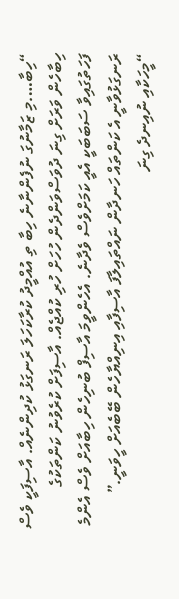“ހިބާ….މި ޒަމާނުގަ ނުފެންނާނެ ހިބާ ތި އުއްމީދު ކުރާކަހަލަ ރަނގަޅު ކުދިންނެއް. އާސިފަކީ ވެސް ހިބާހެން ވަރަށް ގިނަ ދުވަސްވަންދެން ހުހަށް ހުރި ކުއްޖެއް. އާސިފަށް ކުރެވުނު ކަންތަކުގެ ފަހަތުގައިވާ ސަބަބަކީ އެއީ ކަމަށްވެސް ވެދާނެ. އެހެންވީމަ އާސިފް ބުނިހެން ހިބާއަށް ވެސް އެންމެ ރަނގަޅުވާނީ އެ ކަންތައް ހަނދާން ނައްތައިލާފަ އާސިފާއި އިނިއްޔާހެން ބޭބެއަށް ހީވަނީ.”
“މީހަކާއި ނުއިނދެ ގިނަ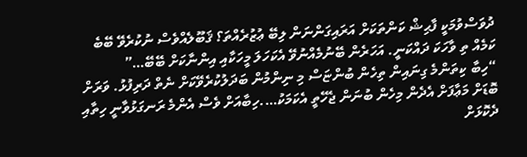ދުވަސްވުމަކީ ފާޙިޝް ކަންތަކަށް އަރައިގަންނަން ލިބޭ ޢުޒުރެއްތަ؟ ޤަބޫލެއްވެސް ނުކުރެވޭ ބޭބެ ކަމެއް ތި ވާހަކަ ދައްކަނީ. އަހަރެން ބޭނުމެއްނުވޭ އެކަހަލަ މީހަކާއި އިންނާކަށް ބޭބޭ…”
“ހިބާ ކިތަންމެ ގިނައިން ތިހެން ބުންޏަސް މި ނިންމުން ބަދަލުކުރެވޭކަށް ނެތް ދަރިފުޅު. ވަރަށް ބޮޑަށް މަޢާފަށް އެދެން މިހެން ބުނަން ޖެހޭތީ އެކަމަކު….ހިބާއަށް ވެސް އެންމެ ރަނގަޅުވާނީ ހިތާއި ދެކޮޅަށް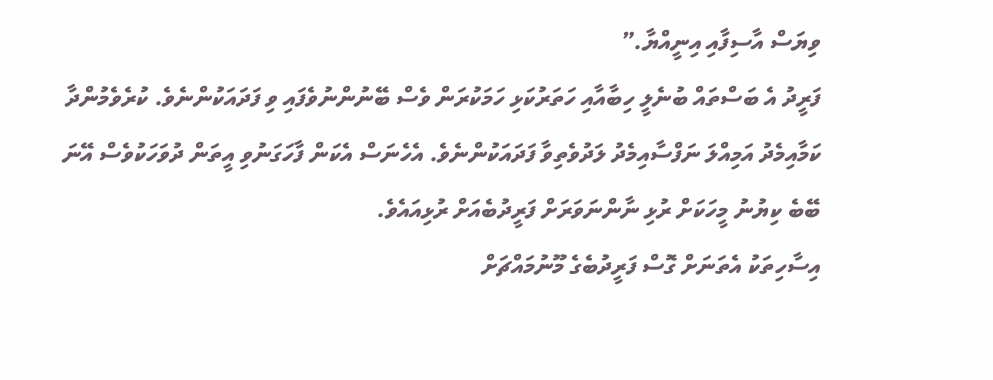ވިޔަސް އާސިފާއި އިނީއްޔާ.”
ފަރީދު އެ ބަސްތައް ބުނެލީ ހިބާއާއި ހަތަރުކަޅި ހަމަކުރަން ވެސް ބޭނުންނުވެފައި ވި ފަދައަކުންނެވެ. ކުރެވެމުންދާ ކަމާއިމެދު އަމިއްލަ ނަފްސާއިމެދު ލަދުވެތިވާ ފަދައަކުންނެވެ. އެހެނަސް އެކަން ފާހަގަނުވި އީތަން ދުވަހަކުވެސް އޭނަ ބޭބެ ކިޔުނު މީހަކަށް ރުޅި ނާންނަވަރަށް ފަރީދުބެއަށް ރުޅިއައެވެ.
އިސާހިތަކު އެތަނަށް ގޮސް ފަރީދުބެގެ މޫނުމައްޗަށް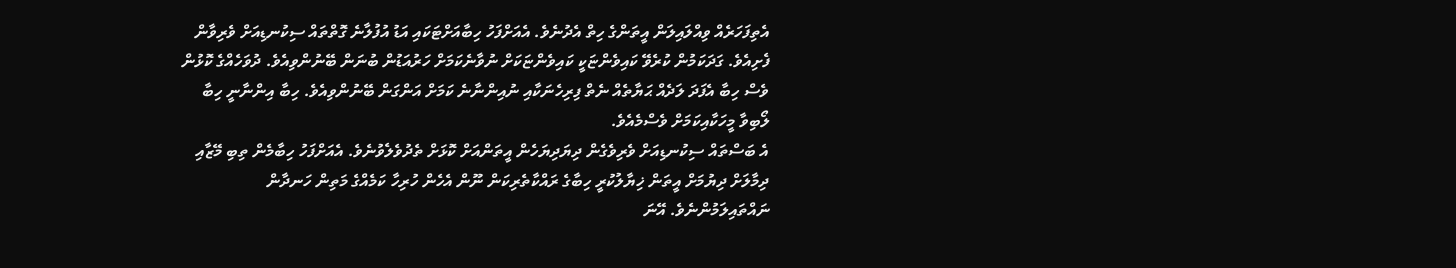އެތިފަހަރެއް ވިއްލައިލަން އީތަންގެ ހިތް އެދުނެވެ. އެއަށްފަހު ހިބާއަށްޓަކައި އަޑު އުފުލާނެ ގޮތްތައް ސިކުނޑިއަށް ވެރިވާން ފެށިއެވެ. ގަދަކަމުން ކުރެވޭ ކައިވެންޏަކީ ކައިވެންޏަކަށް ނުވާނެކަމަށް ހަރުއަޑުން ބުނަން ބޭނުންވިއެވެ. ދުވަހެއްގެ ކޮޅުން ވެސް ހިބާ އެފަދަ ލަދެއް ޙަޔާތެއް ނެތް ފިރިހެނަކާއި ނުއިންނާނެ ކަމަށް އަންގަން ބޭނުންވިއެވެ. ހިބާ އިންނާނީ ހިބާ ލޯބިވާ މީހަކާއިކަމަށް ވެސްމެއެވެ.
އެ ބަސްތައް ސިކުނޑިއަށް ވެރިވެގެން ދިޔަދިޔަހެން އީތަންއަށް ކޮޅަށް ތެދުވެލެވުނެވެ. އެއަށްފަހު ހިބާމެން ތިބި މޭޒާއި ދިމާލަށް ދިޔުމަށް އީތަން ޚިޔާލުކުރީ ހިބާގެ ރައްކާތެރިކަން ނޫން އެހެން ހުރިހާ ކަމެއްގެ މަތިން ހަނދާން ނައްތައިލަމުންނެވެ. އޭނަ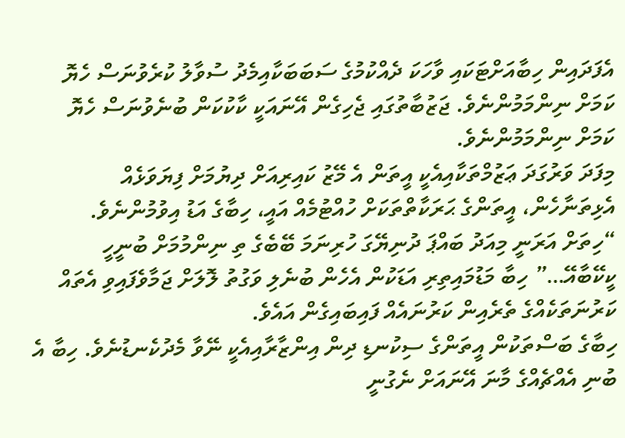އެފަދައިން ހިބާއަށްޓަކައި ވާހަކަ ދެއްކުމުގެ ސަބަބަކާއިމެދު ސުވާލު ކުރެވުނަސް ހެޔޮ ކަމަށް ނިންމަމުންނެވެ. ޖަޒުބާތުގައި ޖެހިގެން އޭނައަކީ ކާކުކަން ބުނެވުނަސް ހެޔޮ ކަމަށް ނިންމަމުންނެވެ.
މިފަދަ ވަރުގަދަ ޢަޒުމްތަކާއިއެކީ އީތަން އެ މޭޒު ކައިރިއަށް ދިޔުމަށް ފިޔަވަޅެއް އެޅިތަނާހެން، އީތަންގެ ޙަރަކާތްތަކަށް ހުއްޓުމެއް އައީ، ހިބާގެ އަޑު އިވުމުންނެވެ.
“ހިތަށް އަރަނީ މިއަދު ބައްޕަ ދުނިޔޭގަ ހުރިނަމަ ބޭބެގެ ތި ނިންމުމަށް ބުނީހީ ކީކޭބާއޭ…” ހިބާ މަޑުމައިތިރި އަޑަކުން އެހެން ބުނެލި ވަގުތު ލޮލަށް ޖަމާވެފައިވި އެތައް ކަރުނަތަކެއްގެ ތެރެއިން ކަރުނައެއް ފައިބައިގެން އައެވެ.
ހިބާގެ ބަސްތަކުން އީތަންގެ ސިކުނޑި ދިން އިންޒާރާއިއެކީ ނޭވާ މެދުކެނޑުނެވެ. ހިބާ އެ ބުނި އެއްޗެއްގެ މާނަ އޭނައަށް ނެގުނީ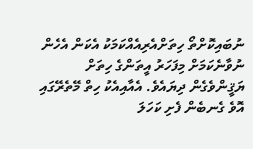ނުބައިކޮށްތޯ ހިތަށްއެރިއެއްކަމަކު އެކަން އެހެން ނުވާނެކަމަށް މިފަހަރު އީތަންގެ ހިތަށް ޔަޤީންވެގެން ދިޔައެވެ. އެއާއިއެކު ހިތް މޭތެރޭގައި އޮވެ ގެނބެން ފެށި ކަހަލަ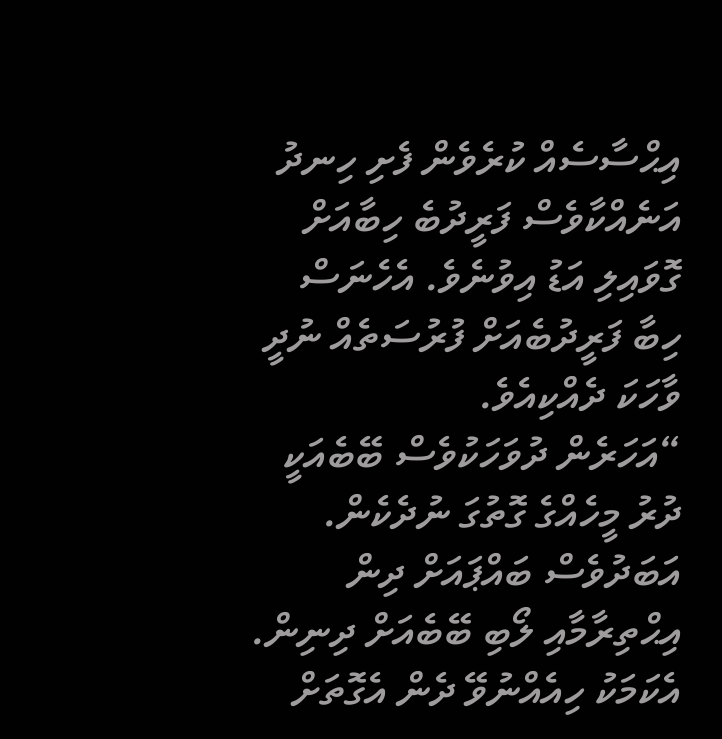އިޙްސާސެއް ކުރެވެން ފެށި ހިނދު އަނެއްކާވެސް ފަރީދުބެ ހިބާއަށް ގޮވައިލި އަޑު އިވުނެވެ. އެހެނަސް ހިބާ ފަރީދުބެއަށް ފުރުސަތެއް ނުދީ ވާހަކަ ދެއްކިއެވެ.
“އަހަރެން ދުވަހަކުވެސް ބޭބެއަކީ ދުރު މީހެއްގެ ގޮތުގަ ނުދެކެން. އަބަދުވެސް ބައްޕައަށް ދިން އިޙްތިރާމާއި ލޯބި ބޭބެއަށް ދިނިން. އެކަމަކު ހިއެއްނުވޭ ދެން އެގޮތަށް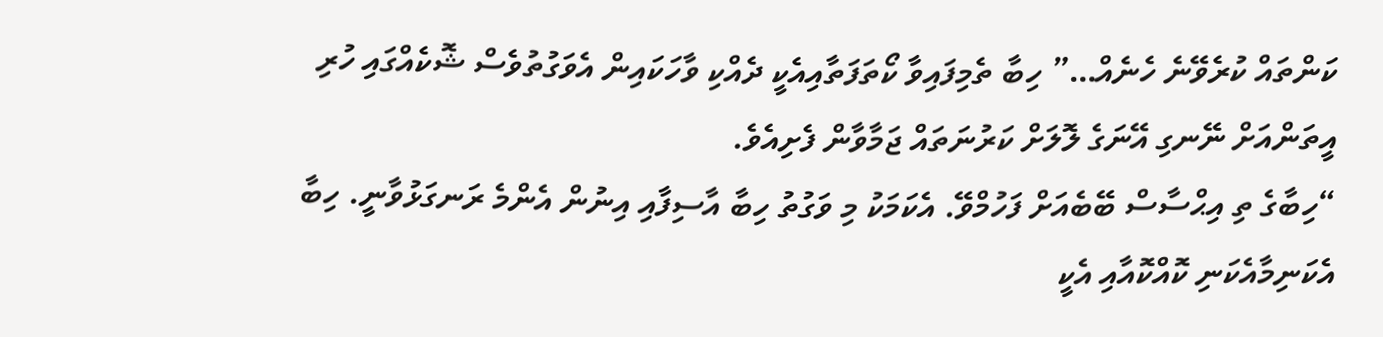ކަންތައް ކުރެވޭނެ ހެނެއް…” ހިބާ ތެމިފައިވާ ކޯތަފަތާއިއެކީ ދެއްކި ވާހަކައިން އެވަގުތުވެސް ޝޮކެއްގައި ހުރި އީތަންއަށް ނޭނގި އޭނަގެ ލޮލަށް ކަރުނަތައް ޖަމާވާން ފެށިއެވެ.
“ހިބާގެ ތި އިޙްސާސް ބޭބެއަށް ފަހުމްވޭ. އެކަމަކު މި ވަގުތު ހިބާ އާސިފާއި އިނުން އެންމެ ރަނގަޅުވާނީ. ހިބާ އެކަނިމާއެކަނި ކޮއްކޮއާއި އެކީ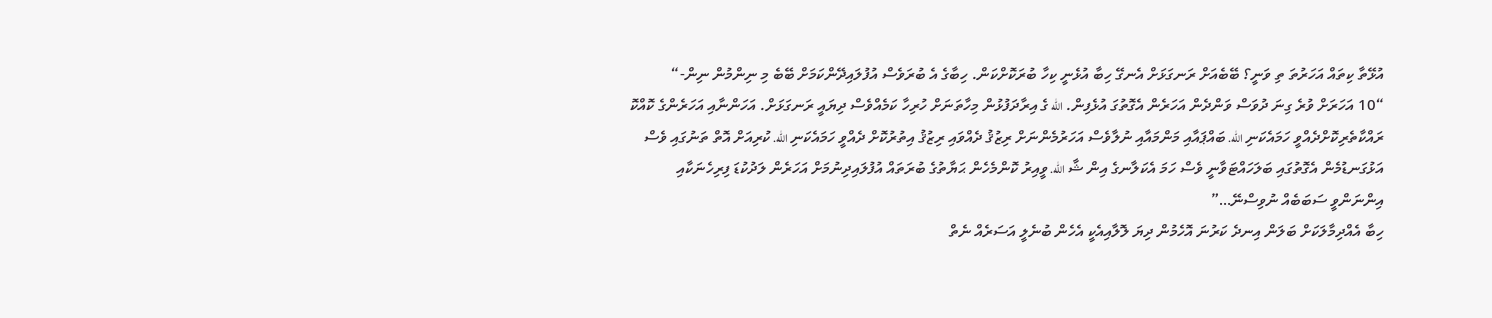އުޅޭތާ ކިތައް އަހަރުތަ ތި ވަނީ؟ ބޭބެއަށް ރަނގަޅަށް އެނގޭ ހިބާ އުޅެނީ ކިހާ ބުރަކޮށްކަން. ހިބާގެ އެ ބުރަވެސް އުފުލައިދޭންކަމަށް ބޭބެ މި ނިންމުން ނިން-“
“10 އަހަރަށް ވުރެ ގިނަ ދުވަސް ވަންދެން އަހަރެން އެގޮތުގަ އުޅެފިން. الله ގެ އިރާދަފުޅުން މިހާތަނަށް ހުރިހާ ކަމެއްވެސް ދިޔައީ ރަނގަޅަށް. އަހަންނާއި އަހަރެންގެ ކޮއްކޮ ރައްކާތެރިކޮށްދެއްވީ ހަމައެކަނި الله. ބައްޕައާއި މަންމައާއި ނުލާވެސް އަހަރުމެންނަށް ރިޒުޤު ދެއްވައި ރިޒުޤު އިތުރުކޮށް ދެއްވީ ހަމައެކަނި الله. ކުރިއަށް އޮތް ތަނުގައި ވެސް އަޅުގަނޑުމެން އެގޮތުގައި ބަލަހައްޓަވާނީ ވެސް ހަމަ އެކަލާނގެ އިން ޝާ الله. ވީއިރު ކޮންމެހެން ޙަޔާތުގެ ބުރަތައް އުފުލައިދިނުމަށް އަހަރެން ލަދުކުޑަ ފިރިހެނަކާއި އިންނަންވީ ސަބަބެއް ނުވިސްނޭ…”
ހިބާ އެއްދިމާލަކަށް ބަލަން އިނދެ ކަރުނަ އޮހެމުން ދިޔަ ލޮލާއިއެކީ އެހެން ބުނެލީ އަސަރެއް ނެތް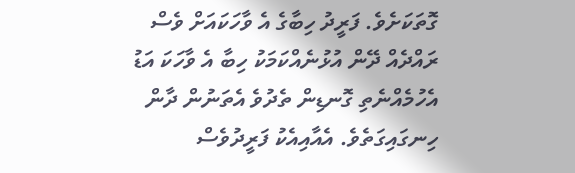ގޮތަކަށެވެ. ފަރީދު ހިބާގެ އެ ވާހަކައަށް ވެސް ރައްދެއް ދޭން އުޅުނެއްކަމަކު ހިބާ އެ ވާހަކަ އަޑު އެހުމެއްނެތި ގޮނޑިން ތެދުވެ އެތަނުން ދާން ހިނގައިގަތެވެ. އެއާއިއެކު ފަރީދުވެސް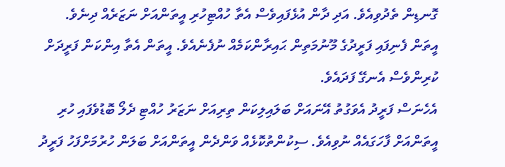ގޮނޑިން ތެދުވިއެވެ. އަދި ދާން އުޅެފައިވެސް އެތާ ހުއްޓިހުރި އީތަންއަށް ނަޒަރެއް ދިނެވެ. އީތަން ފެނިފައި ފަރީދުގެ މޫނުމަތިން ޙައިރާންކަމެއް ނުފެނެއެވެ. އީތަން އެތާ އިންކަން ފަރީދަށް ކުރިންވެސް އެނގޭ ފަދައެވެ.
އެހެނަސް ފަރީދު އެވަގުތު އޭނައަށް ބަލައިލިކަން ތިރިއަށް ނަޒަރު ހުއްޓި ދެލޯ ބޮޑުވެފައި ހުރި އީތަންއަށް ފާހަގައެއް ނުވިއެވެ. ސިކުންތުކޮޅެއް ވަންދެން އީތަންއަށް ބަލަން ހުރުމަށްފަހު ފަރީދު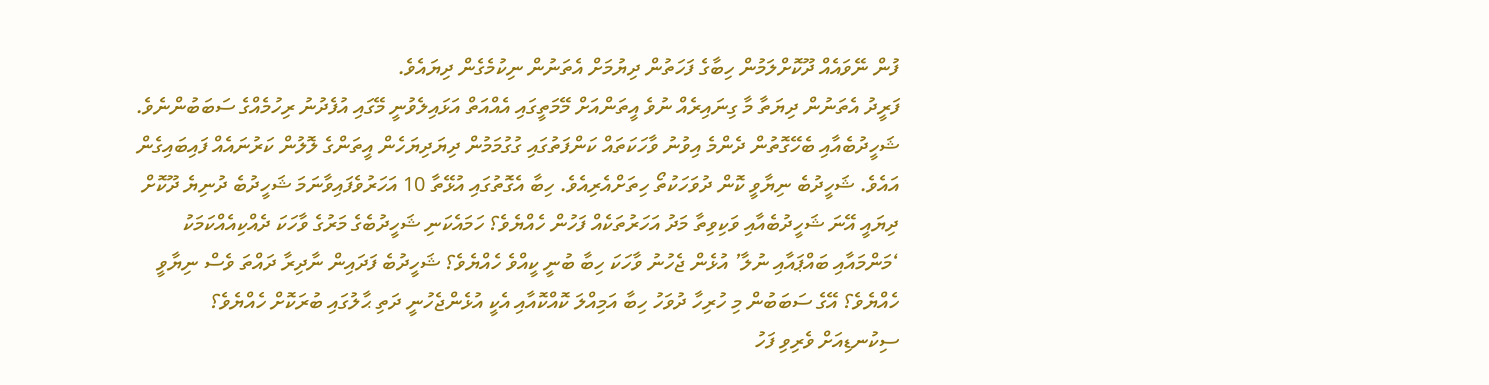ފުން ނޭވައެއް ދޫކޮށްލަމުން ހިބާގެ ފަހަތުން ދިޔުމަށް އެތަނުން ނިކުމެގެން ދިޔައެވެ.
ފަރީދު އެތަނުން ދިޔަތާ މާ ގިނައިރެއް ނުވެ އީތަންއަށް މޭމަތީގައި އެއްއަތް އަޅައިލެވުނީ މޭގައި އުފެދުނު ރިހުމެއްގެ ސަބަބުންނެވެ. ޝަހީދުބެއާއި ބެހޭގޮތުން ދެންމެ އިވުނު ވާހަކަތައް ކަންފަތުގައި ގުގުމަމުން ދިޔަދިޔަހެން އީތަންގެ ލޮލުން ކަރުނައެއް ފައިބައިގެން އައެވެ. ޝަހީދުބެ ނިޔާވީ ކޮން ދުވަހަކުތޯ ހިތަށްއެރިއެވެ. ހިބާ އެގޮތުގައި އުޅޭތާ 10 އަހަރުވެފައިވާނަމަ ޝަހީދުބެ ދުނިޔެ ދޫކޮށް ދިޔައީ އޭނަ ޝަހީދުބެއާއި ވަކިވިތާ މަދު އަހަރުތަކެއް ފަހުން ހެއްޔެވެ؟ ހަމައެކަނި ޝަހީދުބެގެ މަރުގެ ވާހަކަ ދެއްކިއެއްކަމަކު ‘މަންމައާއި ބައްޕައާއި ނުލާ’ އުޅެން ޖެހުނު ވާހަކަ ހިބާ ބުނީ ކީއްވެ ހެއްޔެވެ؟ ޝަހީދުބެ ފަދައިން ނާދިރާ ދައްތަ ވެސް ނިޔާވީ ހެއްޔެވެ؟ އޭގެ ސަބަބުން މި ހުރިހާ ދުވަހު ހިބާ އަމިއްލަ ކޮއްކޮއާއި އެކީ އުޅެންޖެހުނީ ދަތި ޙާލުގައި ބުރަކޮށް ހެއްޔެވެ؟
ސިކުނޑިއަށް ވެރިވި ފަހު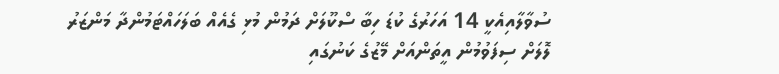ސުވާލާއިއެކީ 14 އަހަރުގެ ކުޑަ ހިބާ ސްކޫލަށް ދަމުން މުޅި ގެއެއް ބަލަހައްޓަމުންދާ މަންޒަރު ލޮލަށް ސިފަވުމުން އީތަންއަށް މޭޒުގެ ކަނުގައި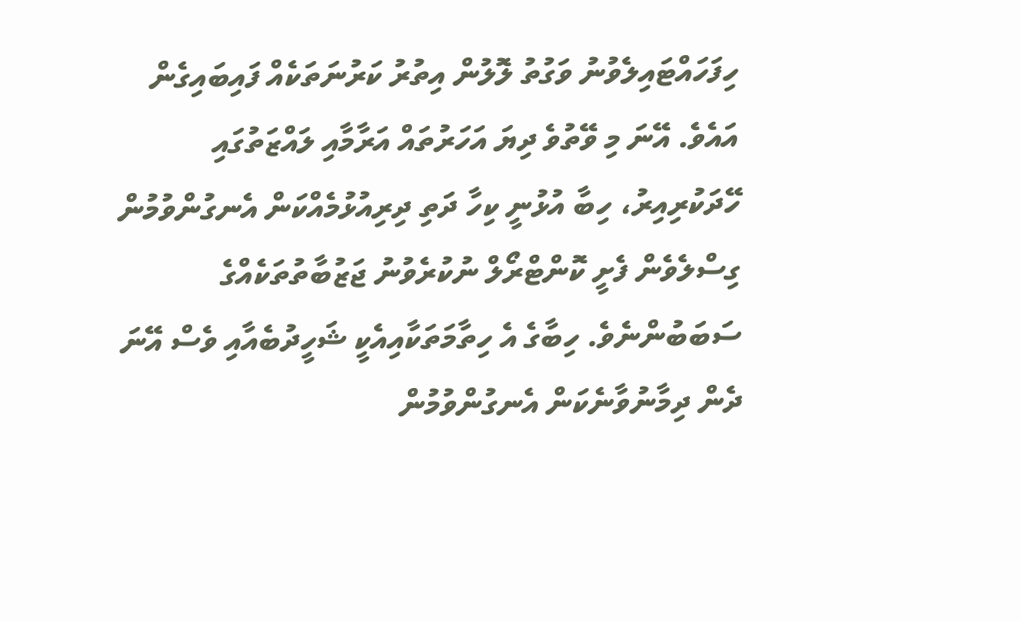ހިފަހައްޓައިލެވުނު ވަގުތު ލޮލުން އިތުރު ކަރުނަތަކެއް ފައިބައިގެން އައެވެ. އޭނަ މި ވޭތުވެ ދިޔަ އަހަރުތައް އަރާމާއި ލައްޒަތުގައި ހޭދަކުރިއިރު، ހިބާ އުޅުނީ ކިހާ ދަތި ދިރިއުޅުމެއްކަން އެނގުންވުމުން ގިސްލެވެން ފެށީ ކޮންޓްރޯލް ނުކުރެވުނު ޖަޒުބާތުތަކެއްގެ ސަބަބުންނެވެ. ހިބާގެ އެ ހިތާމަތަކާއިއެކީ ޝަހީދުބެއާއި ވެސް އޭނަ ދެން ދިމާނުވާނެކަން އެނގުންވުމުން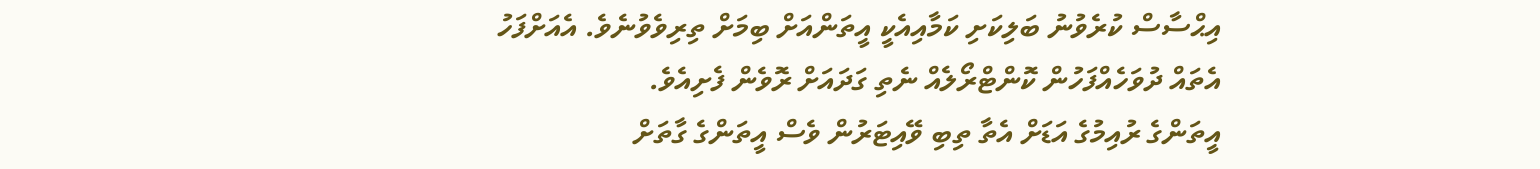އިޙްސާސް ކުރެވުނު ބަލިކަށި ކަމާއިއެކީ އީތަންއަށް ބިމަށް ތިރިވެވުނެވެ. އެއަށްފަހު އެތައް ދުވަހެއްފަހުން ކޮންޓްރޯލެއް ނެތި ގަދައަށް ރޮވެން ފެށިއެވެ.
އީތަންގެ ރުއިމުގެ އަޑަށް އެތާ ތިބި ވޭއިޓަރުން ވެސް އީތަންގެ ގާތަށް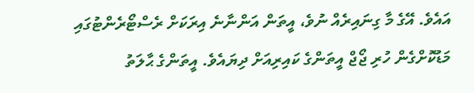އައެވެ. އޭގެ މާ ގިނައިރެއް ނުވެ، އީތަން އަންނާނެ އިރަކަށް ރެސްޓޯރެންޓުގައި މަޑުކޮށްގެން ހުރި ޖޯޖް އީތަންގެ ކައިރިއަށް ދިޔައެވެ. އީތަންގެ ޙާލަތު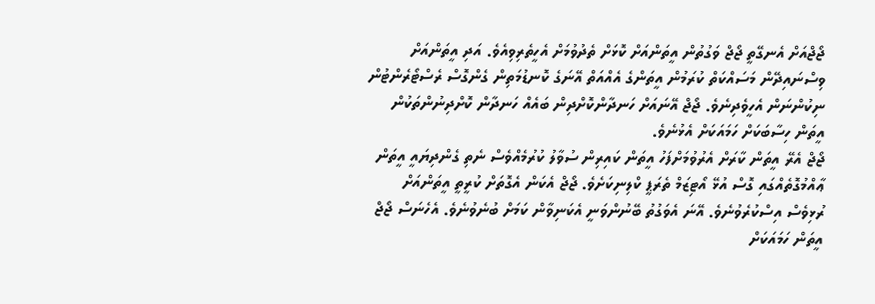ޖޯޖްއަށް އެނގޭތީ ޖޯޖް ވަގުތުން އީތަންއަށް ކޮޅަށް ތެދުވުމަށް އެހީތެރިވިއެވެ. އަދި އީތަންއަށް ވިސްނައިދޭން މަސައްކަތް ކުރަމުން އީތަންގެ އެއްއަތް އޭނަގެ ކޮނޑުމަތިން ގެންގޮސް ރެސްޓޯރެންޓުން ނިކުންނަން އެހީވެދިނެވެ. ޖޯޖް އޭނައަށް ހަނދާންކޮށްދިން ބައެއް ހަނދާން ކޮށްދިނުންތަކުން އީތަން ހިސާބަކަށް ހަމައަކަށް އެޅުނެވެ.
ޖޯޖް އެރޭ އީތަން ކާރަށް އެރުވުމަށްފަހު އީތަން ކައިރިން ސުވާލު ކުރުމެއްވެސް ނެތި ގެންދިޔައީ އީތަން ޢާއްމުގޮތެއްގައި ގޮސް އުޅޭ އޯޓިޒަމް ތެރަޕީ ކްލިނިކަށެވެ. ޖޯޖް އެކަން އެގޮތަށް ކުރީތީ އީތަންއަށް ރުޅިވެސް އިސްކުރެވުނެވެ. އޭނަ އެވަގުތު ބޭނުންވަނީ އެކަނިވާން ކަމަށް ބުނެވުނެވެ. އެހެނަސް ޖޯޖް އީތަން ހަމައަކަށް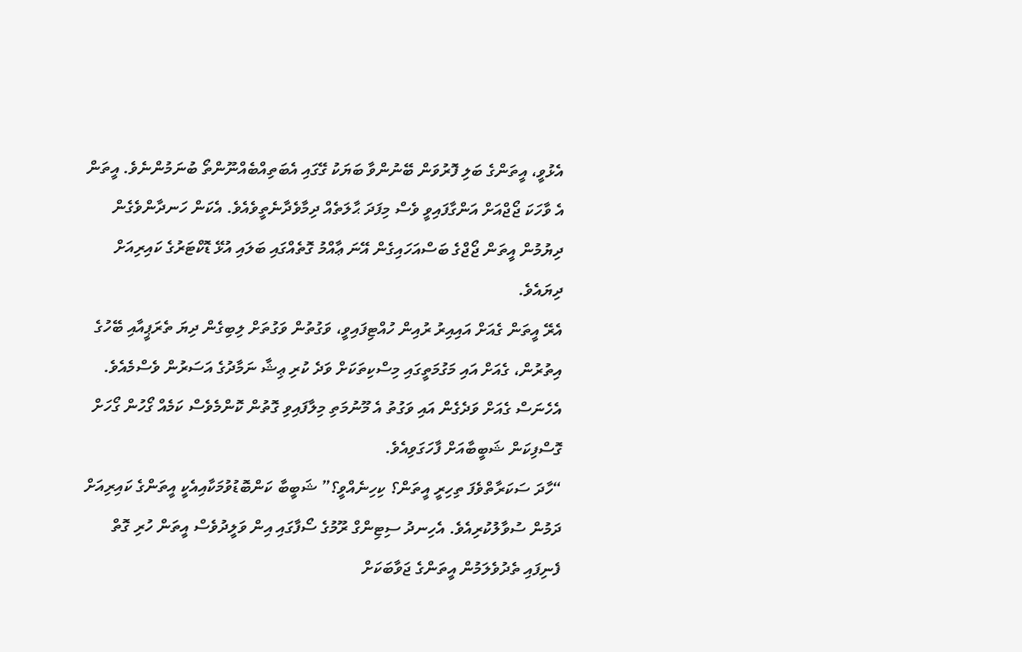އެޅުވީ، އީތަންގެ ބަލި ފޮރުވަން ބޭނުންވާ ބަޔަކު ގޭގައި އެބަތިއްބެއްނޫންތޯ ބުނަމުންނެވެ. އީތަން އެ ވާހަކަ ޖޯޖްއަށް އަންގާފައިވީ ވެސް މިފަދަ ޙާލަތެއް ދިމާވެދާނެތީވެއެވެ. އެކަން ހަނދާންވެގެން ދިޔުމުން އީތަން ޖޯޖްގެ ބަސްއަހައިގެން އޭނަ ޢާއްމު ގޮތެއްގައި ބަލައި އުޅޭ ޑޮކްޓަރުގެ ކައިރިއަށް ދިޔައެވެ.
އެރޭ އީތަން ގެއަށް އައިއިރު ރުއިން ހުއްޓިފައިވީ، ވަގުތުން ވަގުތަށް ލިބިގެން ދިޔަ ތެރަޕީއާއި ބޭހުގެ އިތުރުން، ގެއަށް އައި މަގުމަތީގައި މިސްކިތަކަށް ވަދެ ކުރި ޢިޝާ ނަމާދުގެ އަސަރުން ވެސްމެއެވެ. އެހެނަސް ގެއަށް ވަދެގެން އައި ވަގުތު އެ މޫނުމަތި މިލާފައިވި ގޮތުން ކޮންމެވެސް ކަމެއް ގޯހުން ގޯހަށް ގޮސްފިކަން ޝަބީބާއަށް ފާހަގަވިއެވެ.
“ހާދަ ސަކަރާތްވެފަ ތިހިރީ އީތަން؟ ކިހިނެއްވީ؟” ޝަބީބާ ކަންބޮޑުވުމަކާއިއެކީ އީތަންގެ ކައިރިއަށް ދަމުން ސުވާލުކުރިއެވެ. އެހިނދު ސިޓިންގް ރޫމުގެ ސޯފާގައި އިން ވަލީދުވެސް އީތަން ހުރި ގޮތް ފެނިފައި ތެދުވެލަމުން އީތަންގެ ޖަވާބަކަށް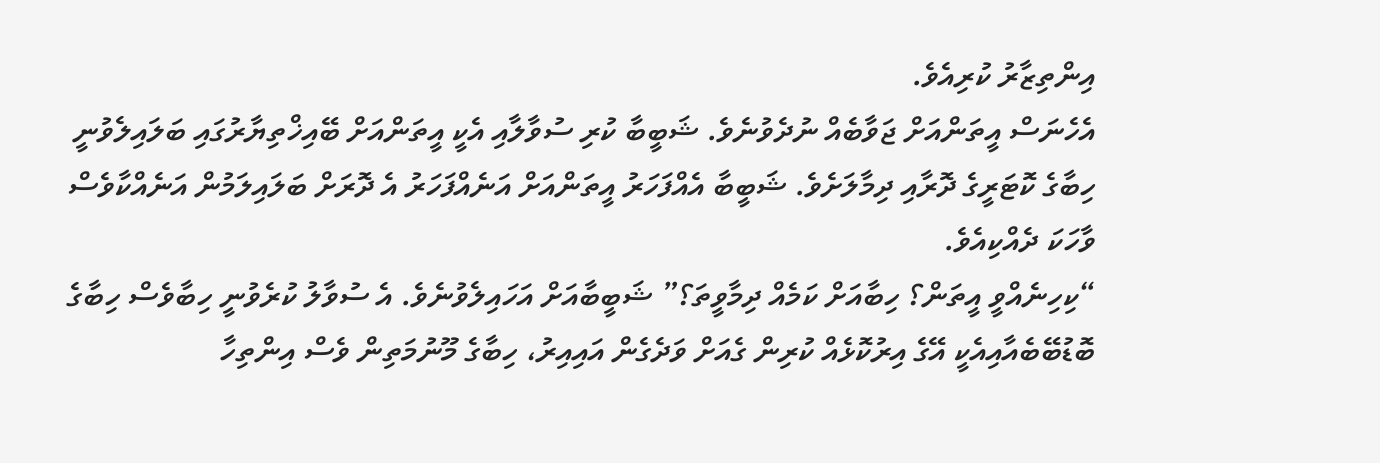އިންތިޒާރު ކުރިއެވެ.
އެހެނަސް އީތަންއަށް ޖަވާބެއް ނުދެވުނެވެ. ޝަބީބާ ކުރި ސުވާލާއި އެކީ އީތަންއަށް ބޭއިޚްތިޔާރުގައި ބަލައިލެވުނީ ހިބާގެ ކޮޓަރީގެ ދޮރާއި ދިމާލަށެވެ. ޝަބީބާ އެއްފަހަރު އީތަންއަށް އަނެއްފަހަރު އެ ދޮރަށް ބަލައިލަމުން އަނެއްކާވެސް ވާހަކަ ދެއްކިއެވެ.
“ކިހިނެއްވީ އީތަން؟ ހިބާއަށް ކަމެއް ދިމާވީތަ؟” ޝަބީބާއަށް އަހައިލެވުނެވެ. އެ ސުވާލު ކުރެވުނީ ހިބާވެސް ހިބާގެ ބޮޑުބޭބެއާއިއެކީ އޭގެ އިރުކޮޅެއް ކުރިން ގެއަށް ވަދެގެން އައިއިރު، ހިބާގެ މޫނުމަތިން ވެސް އިންތިހާ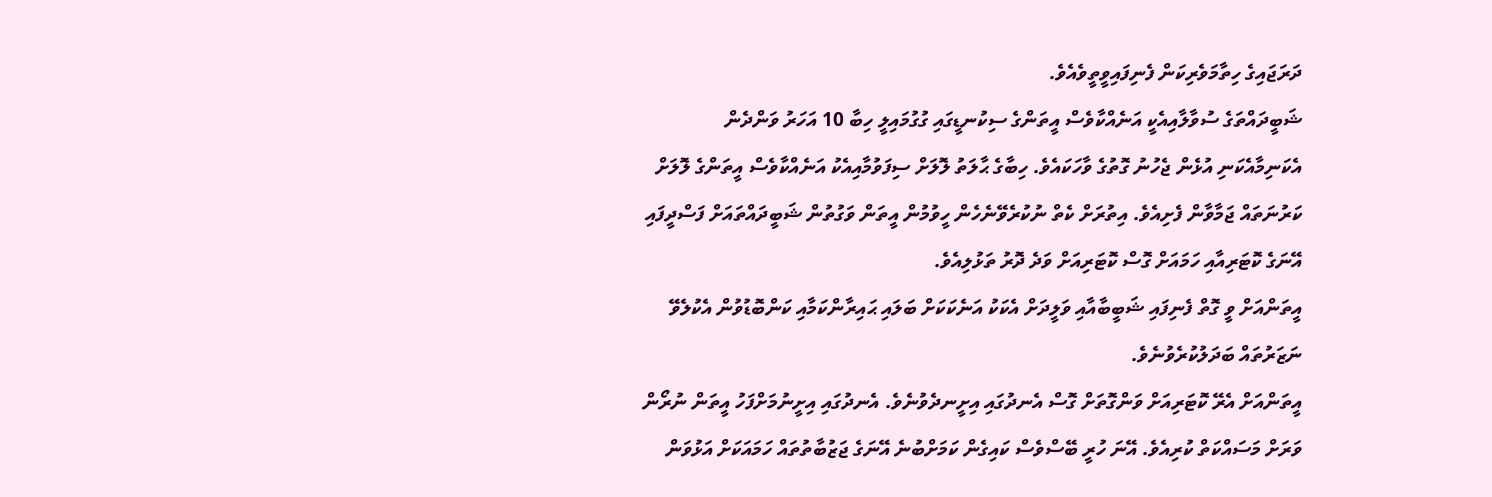ދަރަޖައިގެ ހިތާމަވެރިކަން ފެނިފައިވީތީވެއެވެ.
ޝަބީދައްތަގެ ސުވާލާއިއެކީ އަނެއްކާވެސް އީތަންގެ ސިކުނޑީގައި ގުގުމައިލީ ހިބާ 10 އަހަރު ވަންދެން އެކަނިމާއެކަނި އުޅެން ޖެހުނު ގޮތުގެ ވާހަކައެވެ. ހިބާގެ ޙާލަތު ލޮލަށް ސިފަވުމާއިއެކު އަނެއްކާވެސް އީތަންގެ ލޮލަށް ކަރުނަތައް ޖަމާވާން ފެށިއެވެ. އިތުރަށް ކެތް ނުކުރެވޭނެހެން ހީވުމުން އީތަން ވަގުތުން ޝަބީދައްތައަށް ފަސްދީފައި އޭނަގެ ކޮޓަރިއާއި ހަމައަށް ގޮސް ކޮޓަރިއަށް ވަދެ ދޮރު ތަޅުލިއެވެ.
އީތަންއަށް ވީ ގޮތް ފެނިފައި ޝަބީބާއާއި ވަލީދަށް އެކަކު އަނެކަކަށް ބަލައި ޙައިރާންކަމާއި ކަންބޮޑުވުން އެކުލެވޭ ނަޒަރުތައް ބަދަލުކުރެވުނެވެ.
އީތަންއަށް އެރޭ ކޮޓަރިއަށް ވަންގޮތަށް ގޮސް އެނދުގައި އިށީނދެވުނެވެ. އެނދުގައި އިށީނުމަށްފަހު އީތަން ނުރޯން ވަރަށް މަސައްކަތް ކުރިއެވެ. އޭނަ ހުރީ ބޭސްވެސް ކައިގެން ކަމަށްބުނެ އޭނަގެ ޖަޒުބާތުތައް ހަމައަކަށް އަޅުވަން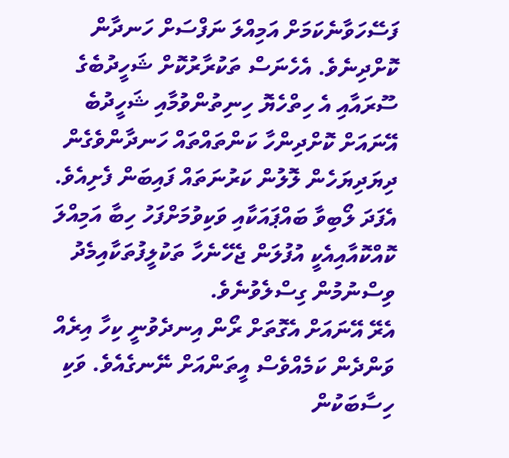ފަސޭހަވާނެކަމަށް އަމިއްލަ ނަފްސަށް ހަނދާން ކޮށްދިނެވެ. އެހެނަސް ތަކުރާރުކޮށް ޝަހީދުބެގެ ސޫރައާއި އެ ހިތްހެޔޮ ހިނިތުންވުމާއި ޝަހީދުބެ އޭނައަށް ކޮށްދިންހާ ކަންތައްތައް ހަނދާންވެގެން ދިޔަދިޔަހެން ލޮލުން ކަރުނަތައް ފައިބަން ފެށިއެވެ. އެފަދަ ލޯބިވާ ބައްޕައަކާއި ވަކިވުމަށްފަހު ހިބާ އަމިއްލަ ކޮއްކޮއާއިއެކީ އުފުލަން ޖެހޭނެހާ ތަކުލީފުތަކާއިމެދު ވިސްނުމުން ގިސްލެވުނެވެ.
އެރޭ އޭނައަށް އެގޮތަށް ރޯން އިނދެވުނީ ކިހާ އިރެއް ވަންދެން ކަމެއްވެސް އީތަންއަށް ނޭނގެއެވެ. ވަކި ހިސާބަކުން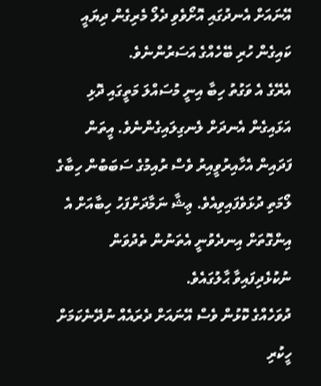އޭނައަށް އެނދުގައި އޮށޯވެވި ދެލޯ މެރިގެން ދިޔައީ ކައިގެން ހުރި ބޭހެއްގެ އަސަރުންނެވެ.
އެރޭގެ އެ ވަގުތު ހިބާ އިނީ މުސައްލަ މަތީގައި ދޮޅި އަޅައިގެން އެނދަށް ލެނގިލައިގެންނެވެ. އީތަން ފަދައިން އެހާއިރުވީއިރު ވެސް ރުއިމުގެ ސަބަބުން ހިބާގެ ލޯމަތި ދުޅަވެފައިވިއެވެ. ޢިޝާ ނަމާދަށްފަހު ހިބާއަށް އެ އިންގޮތަށް އިނދެވުނީ އެތަނުން ތެދުވަން ނުކުޅެދިފައިވާ ޙާލުގައެވެ.
ދުވަހެއްގެ ކޮޅުން ވެސް އޭނައަށް ދެރައެއް ނުދޭނެކަމަށް ހީކުރި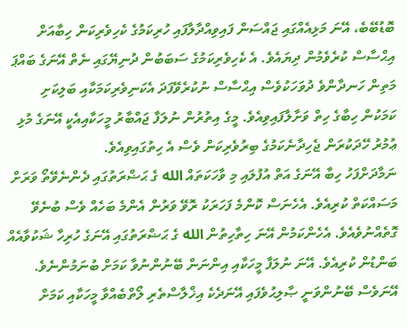ބޮޑުބޭބެ، އޭނަ މަޅިއެއްގައި ޖައްސަން ފައިވިއްދާލާފައި ހުރިކަމުގެ ކެހިވެރިކަން ހިބާއަށް އިޙްސާސް ކުރެވެމުން ދިޔައެވެ. އެ ކެހިވެރިކަމުގެ ސަބަބުން ދުނިޔޭގައި ނެތް އޭނަގެ ބައްޕަ މަތިން ހަނދާންވެ ދުވަހަކުވެސް އިޙްސާސް ނުކުރެވޭފަދަ އެކަނިވެރިކަމަކާއި ބަލިކަށި ކަމަކުން ހިބާގެ ހިތް ވަށާލާފައިވިއެވެ. މީގެ އިތުރުން ނުލަފާ ޖައްބާރު މީހަކާއިއެކީ އޭނަގެ މުޅި ޢުމުރު ހޭދަކުރަން ޖެހިދާނެކަމުގެ ބިރުވެރިކަން ވެސް އެ ހިތުގައިވިއެވެ.
ނަމާދަށްފަހު ހިބާ އޭނަގެ އަތް އުފުލައި މި ވާހަކަތައް الله ގެ ޙަޟްރަތުގައި ދެންނެވޭތޯ ވަރަށް މަސައްކަތް ކުރިއެވެ. އެހެނަސް ކޮންމެ ފަހަރަކު ރޮވޭ ވަރުން އެންމެ ބަހެއް ވެސް ބުނެވޭ ގޮތެއްނުވެއެވެ. އެހެންކަމުން އޭނަ ހިތާހިތުން الله ގެ ޙަޟްރަތުގައި އޭނަގެ ހުރިހާ ޝަކުވާއެއް ބަންޑުން ކުރިއެވެ. އޭނަ ނުލަފާ މީހަކާއި އިންނަން ބޭނުންނުވާ ކަމަށް ބުނަމުންނެވެ. އޭނަވެސް ބޭނުންވަނީ ޞާލިޙުވެފައި އޭނަދެކެ އިޚްލާސްތެރި ލޯތްބެއްވާ މީހަކާއި ކަމަށް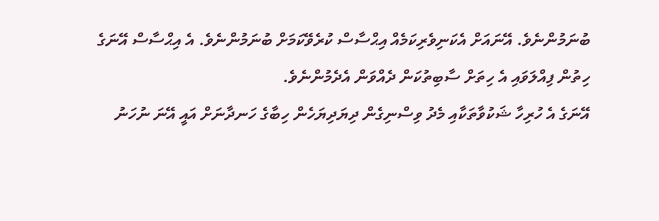ބުނަމުންނެވެ. އޭނައަށް އެކަނިވެރިކަމެއް އިޙްސާސް ކުރެވޭކަމަށް ބުނަމުންނެވެ. އެ އިޙްސާސް އޭނަގެ ހިތުން ފިއްލަވައި އެ ހިތަށް ސާބިތުކަން ދެއްވަން އެދެމުންނެވެ.
އޭނަގެ އެ ހުރިހާ ޝަކުވާތަކާއި މެދު ވިސްނިގެން ދިޔަދިޔަހެން ހިބާގެ ހަނދާނަށް އައީ އޭނަ ނުހަނު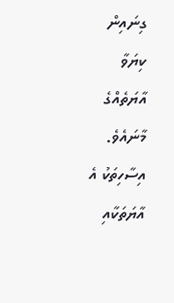ގިނައިން ކިޔަވާ އާޔަތެއްގެ މާނައެވެ. އިސާހިތަކު އެ އާޔަތަކާއި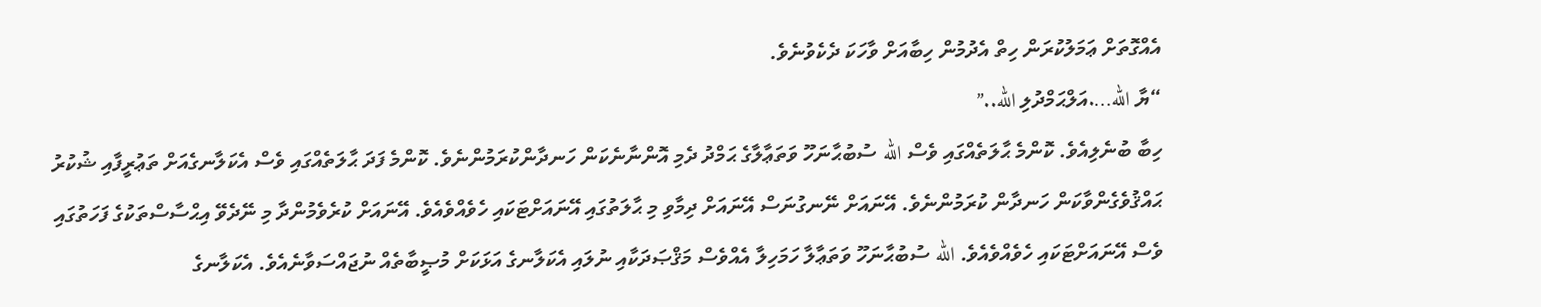އެއްގޮތަށް ޢަމަލުކުރަން ހިތް އެދުމުން ހިބާއަށް ވާހަކަ ދެކެވުނެވެ.
“ޔާ الله….އަލްޙަމްދުލި الله..”
ހިބާ ބުނެލިއެވެ. ކޮންމެ ޙާލަތެއްގައި ވެސް الله ސުބުޙާނަހޫ ވަތަޢާލާގެ ޙަމްދު ދެމި އޮންނާނެކަން ހަނދާންކުރަމުންނެވެ. ކޮންމެ ފަދަ ޙާލަތެއްގައި ވެސް އެކަލާނގެއަށް ތަޢުރީފާއި ޝުކުރު ޙައްޤުވެގެންވާކަން ހަނދާން ކުރަމުންނެވެ. އޭނައަށް ނޭނގުނަސް އޭނައަށް ދިމާވި މި ޙާލަތުގައި އޭނައަށްޓަކައި ހެވެއްވެއެވެ. އޭނައަށް ކުރެވެމުންދާ މި ނޭދެވޭ އިޙްސާސްތަކުގެ ފަހަތުގައި ވެސް އޭނައަށްޓަކައި ހެވެއްވެއެވެ. الله ސުބުޙާނަހޫ ވަތަޢާލާ ހަމަހިލާ އެއްވެސް މަޤްޞަދަކާއި ނުލައި އެކަލާނގެ އަޅަކަށް މުޞީބާތެއް ނުޖައްސަވާނެއެވެ. އެކަލާނގެ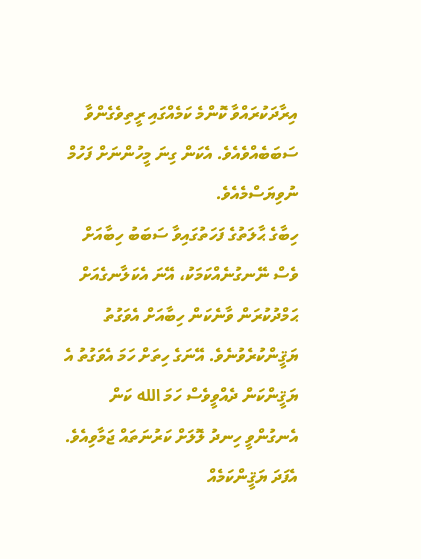އިރާދަކުރައްވާ ކޮންމެ ކަމެއްގައި ރީތިވެގެންވާ ސަބަބެއްވެއެވެ. އެކަން ގިނަ މީހުންނަށް ފަހުމް ނުވިޔަސްމެއެވެ.
ހިބާގެ ޙާލަތުގެ ފަހަތުގައިވާ ސަބަބު ހިބާއަށް ވެސް ނޭނގުނެއްކަމަކު، އޭނަ އެކަލާނގެއަށް ޙަމްދުކުރަން ވާނެކަން ހިބާއަށް އެވަގުތު ޔަޤީންކުރެވުނެވެ. އޭނަގެ ހިތަށް ހަމަ އެވަގުތު އެ ޔަޤީންކަން ދެއްވީވެސް ހަމަ الله ކަން އެނގުންވީ ހިނދު ލޮލަށް ކަރުނަތައް ޖަމާވިއެވެ. އެފަދަ ޔަޤީންކަމެއް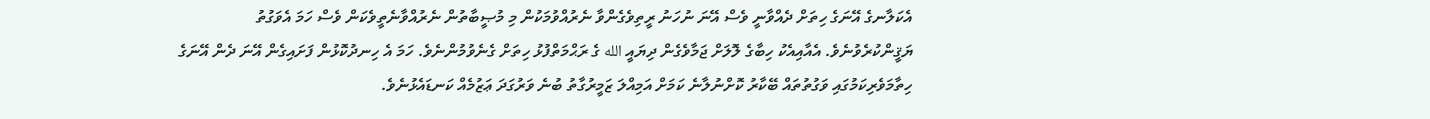އެކަލާނގެ އޭނަގެ ހިތަށް ދެއްވާނީ ވެސް އޭނަ ނުހަނު ރީތިވެގެންވާ ނެރުއްވުމަކުން މި މުޞީބާތުން ނެރުއްވާނެތީވެކަން ވެސް ހަމަ އެވަގުތު ޔަޤީންކުރެވުނެވެ. އެއާއިއެކު ހިބާގެ ލޮލަށް ޖަމާވެގެން ދިޔައީ الله ގެ ރަޙްމަތްފުޅު ހިތަށް ގެނެވުމުންނެވެ. ހަމަ އެ ހިނދުކޮޅުން ފަށައިގެން އޭނަ ދެން އޭނަގެ ހިތާމަވެރިކަމުގައި ވަގުތުތައް ބޭކާރު ކޮށްނުލާނެ ކަމަށް އަމިއްލަ ޒަމީރުގާތު ބުނެ ވަރުގަދަ ޢަޒުމެއް ކަނޑައެޅުނެވެ.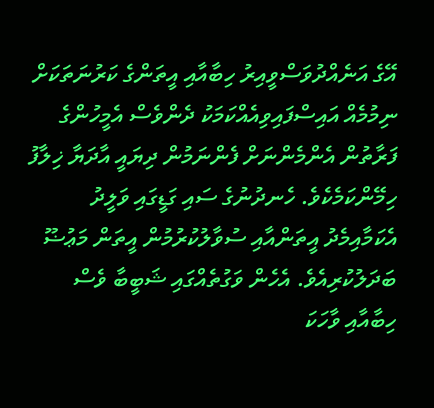އޭގެ އަނެއްދުވަސްވީއިރު ހިބާއާއި އީތަންގެ ކަރުނަތަކަށް ނިމުމެއް އައިސްފައިވިއެއްކަމަކު ދެންވެސް އެމީހުންގެ ފަރާތުން އެންމެންނަށް ފެންނަމުން ދިޔައީ އާދަޔާ ޚިލާފު ހިމޭންކަމެކެވެ. ހެނދުނުގެ ސައި ގަޑީގައި ވަލީދު އެކަމާއިމެދު އީތަންއާއި ސުވާލުކުރުމުން އީތަން މަޢުޟޫ ބަދަލުކުރިއެވެ. އެހެން ވަގުތެއްގައި ޝަބީބާ ވެސް ހިބާއާއި ވާހަކަ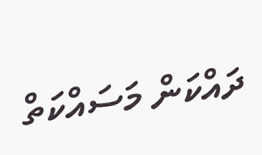ދައްކަން މަސައްކަތް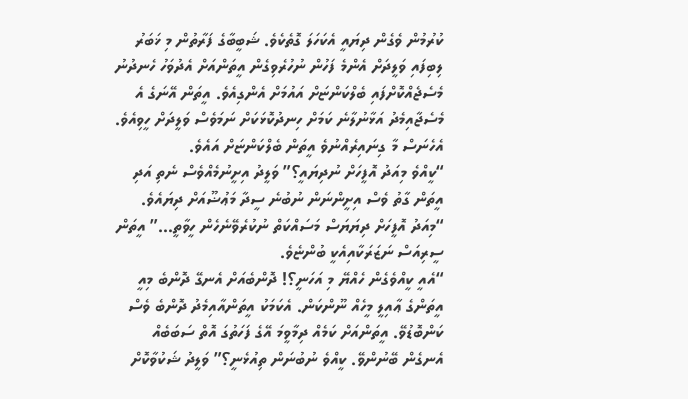ކުރުމުން ވެގެން ދިޔައީ އެކަހަލަ ގޮތެކެވެ. ޝަބީބާގެ ފަރާތުން މި ޚަބަރު ލިބިފައި ވަލީދަށް އެންމެ ފަހުން ނުހުރެވިގެން އީތަންއަށް އެދުވަހު ހެނދުނު މެސެޖެއްކޮށްފައި ބެލްކަންޏަށް އައުމަށް އެންގިއެވެ. އީތަން އޭނަގެ އެ މެސެޖާއިމެދު އަޅާނުލާނެ ކަމަށް ހިނދުކޮޅަކަށް ނަމަވެސް ވަލީދަށް ހީވިއެވެ. އެހެނަސް މާ ގިނައިރެއްނުވެ އީތަން ބެލްކަންޏަށް އައެވެ.
“ކީއްވެ މިއަދު އޮފީހަށް ނުދިޔައީ؟” ވަލީދު އިށީނުމެއްވެސް ނެތި އަދި އީތަން ގާތު ވެސް އިށީންނަން ނުބުނެ ސީދާ މަޢުޟޫއަށް ދިޔައެވެ.
“މިއަދު އޮފީހަށް ދިޔަޔަސް މަސައްކަތް ނުކުރެވޭނެހެން ހީވާތީ…” އީތަން ސީރިއަސް ނަޒަރަކާއިއެކީ ބުންޏެވެ.
“އެއީ ކީއްވެގެން ހެއްޔޭ މި އަހަނީ؟! ދޮންބެއަށް އެނގޭ ދޮންބެ މިއީ އީތަންގެ ޢާއިލީ މީހެއް ނޫންކަން. އެކަމަކު އީތަންއާއިމެދު ދޮންބެ ވެސް ކަންބޮޑުވޭ. އީތަންއަށް ކަމެއް ދިމާވީމަ އޭގެ ފަހަތުގަ އޮތް ސަބަބެއް އެނގެން ބޭނުންވޭ. ކީއްވެ ނުބުނަން ތިއުޅެނީ؟” ވަލީދު ޝަކުވާކޮށް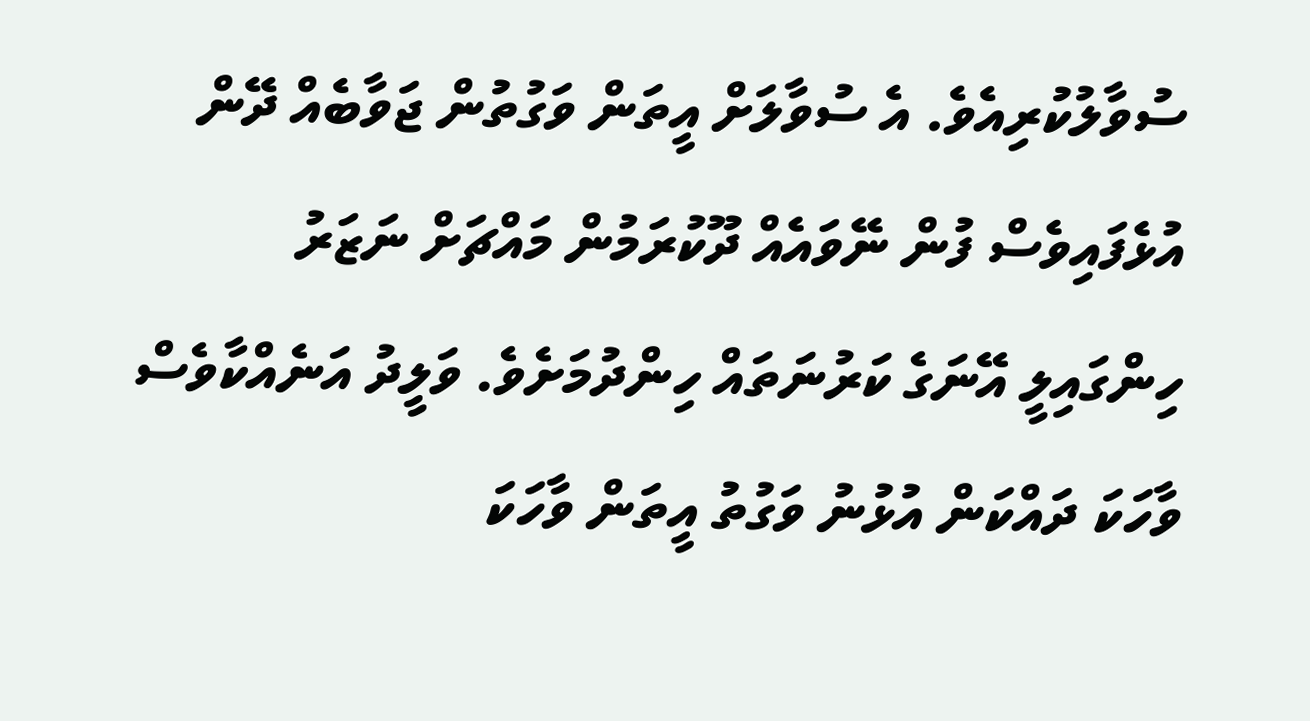ސުވާލުކުރިއެވެ. އެ ސުވާލަށް އީތަން ވަގުތުން ޖަވާބެއް ދޭން އުޅެފައިވެސް ފުން ނޭވައެއް ދޫކުރަމުން މައްޗަށް ނަޒަރު ހިންގައިލީ އޭނަގެ ކަރުނަތައް ހިންދުމަށެވެ. ވަލީދު އަނެއްކާވެސް ވާހަކަ ދައްކަން އުޅުނު ވަގުތު އީތަން ވާހަކަ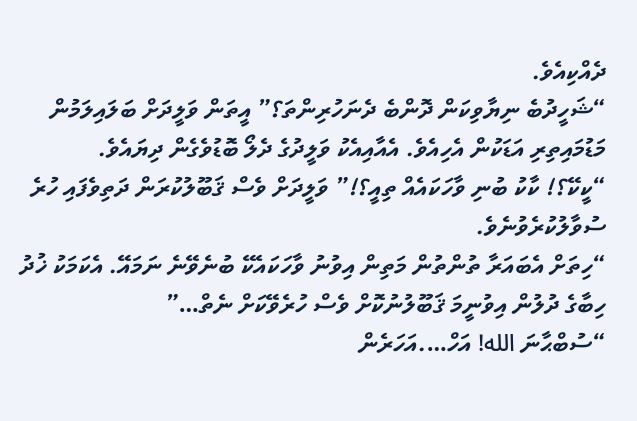ދެއްކިއެވެ.
“ޝަހީދުބެ ނިޔާވިކަން ދޮންބެ ދެނަހުރިންތަ؟” އީތަން ވަލީދަށް ބަލައިލަމުން މަޑުމައިތިރި އަޑަކުން އެހިއެވެ. އެއާއިއެކު ވަލީދުގެ ދެލޯ ބޮޑުވެގެން ދިޔައެވެ.
“ކީކޭ؟! ކާކު ބުނި ވާހަކައެއް ތިއީ؟!” ވަލީދަށް ވެސް ޤަބޫލުކުރަން ދަތިވެފައި ހުރެ ސުވާލުކުރެވުނެވެ.
“ހިތަށް އެބައަރާ ތުންތުން މަތިން އިވުނު ވާހަކައެކޭ ބުނެވޭނެ ނަމައޭ. އެކަމަކު ޚުދު ހިބާގެ ދުލުން އިވުނީމަ ޤަބޫލުނުކޮށް ވެސް ހުރެވޭކަށް ނެތް…”
“ސުބްޙާނަ الله! އަހް….އަހަރެން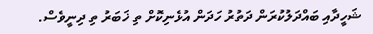ޝަހީދާއި ބައްދަލުކުރަން ދަތުރު ހަދަން އުޅެނިކޮށް ތި ޚަބަރު ތި ދިނީވެސް.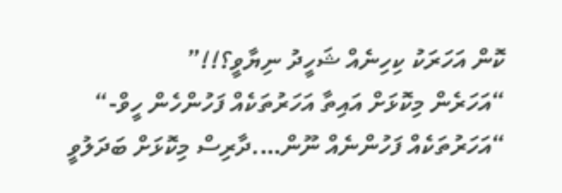ކޮން އަހަރަކު ކިހިނެއް ޝަހީދު ނިޔާވީ؟!!”
“އަހަރެން މިކޮޅަށް އައިތާ އަހަރުތަކެއް ފަހުންހެން ހީވް-“
“އަހަރުތަކެއް ފަހުންނެއް ނޫން….ދާރިސް މިކޮޅަށް ބަދަލުވީ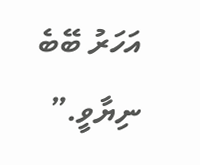އަހަރު ބޭބެ ނިޔާވީ.”